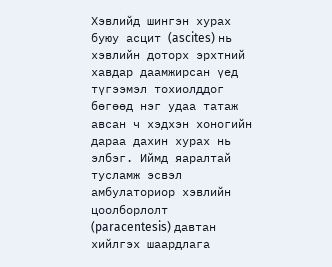Хэвлийд шингэн хурах буюу асцит (ascites) нь хэвлийн доторх эрхтний хавдар даамжирсан үед түгээмэл тохиолддог бөгөөд нэг удаа татаж авсан ч хэдхэн хоногийн дараа дахин хурах нь элбэг. Иймд яаралтай тусламж эсвэл амбулаториор хэвлийн цоолборлолт (paracentesis) давтан хийлгэх шаардлага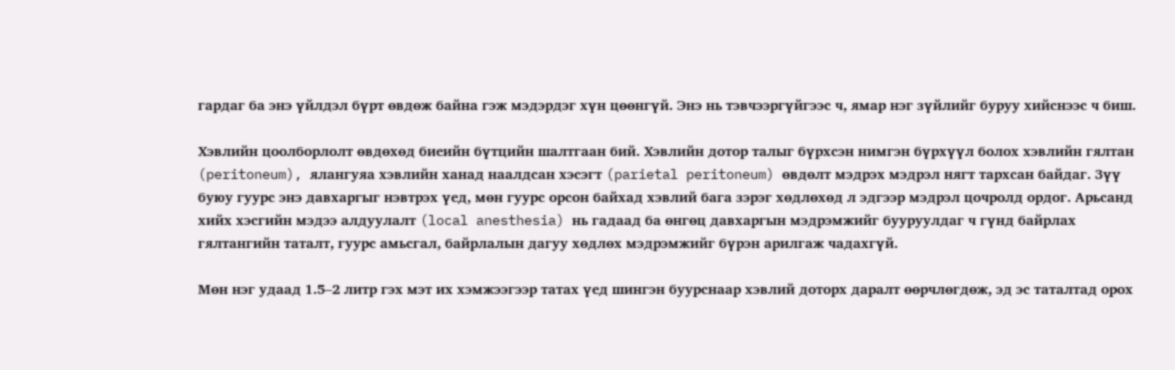гардаг ба энэ үйлдэл бүрт өвдөж байна гэж мэдэрдэг хүн цөөнгүй. Энэ нь тэвчээргүйгээс ч, ямар нэг зүйлийг буруу хийснээс ч биш.

Хэвлийн цоолборлолт өвдөхөд биеийн бүтцийн шалтгаан бий. Хэвлийн дотор талыг бүрхсэн нимгэн бүрхүүл болох хэвлийн гялтан (peritoneum), ялангуяа хэвлийн ханад наалдсан хэсэгт (parietal peritoneum) өвдөлт мэдрэх мэдрэл нягт тархсан байдаг. Зүү буюу гуурс энэ давхаргыг нэвтрэх үед, мөн гуурс орсон байхад хэвлий бага зэрэг хөдлөхөд л эдгээр мэдрэл цочролд ордог. Арьсанд хийх хэсгийн мэдээ алдуулалт (local anesthesia) нь гадаад ба өнгөц давхаргын мэдрэмжийг бууруулдаг ч гүнд байрлах гялтангийн таталт, гуурс амьсгал, байрлалын дагуу хөдлөх мэдрэмжийг бүрэн арилгаж чадахгүй.

Мөн нэг удаад 1.5–2 литр гэх мэт их хэмжээгээр татах үед шингэн буурснаар хэвлий доторх даралт өөрчлөгдөж, эд эс таталтад орох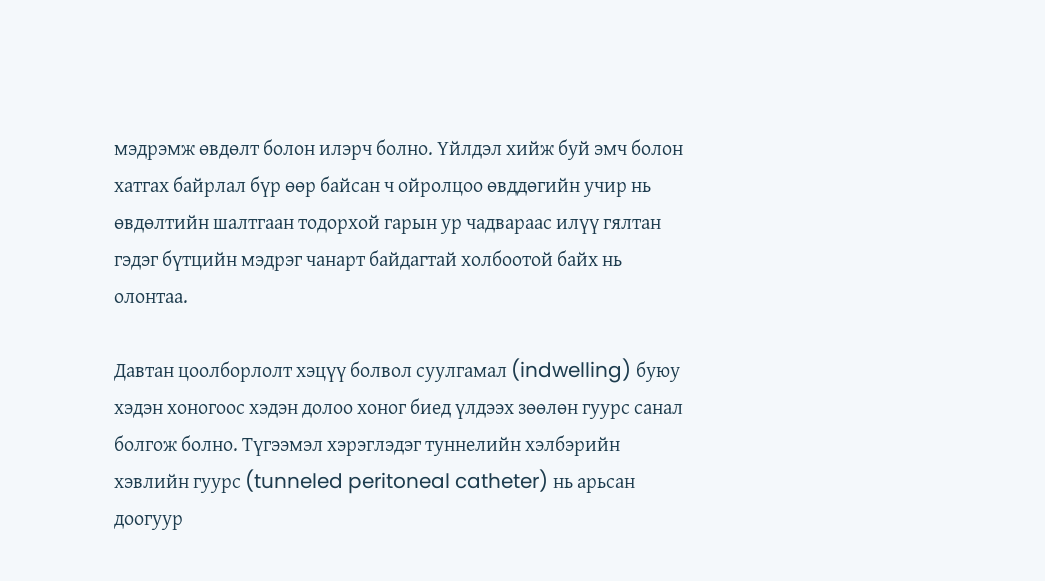мэдрэмж өвдөлт болон илэрч болно. Үйлдэл хийж буй эмч болон хатгах байрлал бүр өөр байсан ч ойролцоо өвддөгийн учир нь өвдөлтийн шалтгаан тодорхой гарын ур чадвараас илүү гялтан гэдэг бүтцийн мэдрэг чанарт байдагтай холбоотой байх нь олонтаа.

Давтан цоолборлолт хэцүү болвол суулгамал (indwelling) буюу хэдэн хоногоос хэдэн долоо хоног биед үлдээх зөөлөн гуурс санал болгож болно. Түгээмэл хэрэглэдэг туннелийн хэлбэрийн хэвлийн гуурс (tunneled peritoneal catheter) нь арьсан доогуур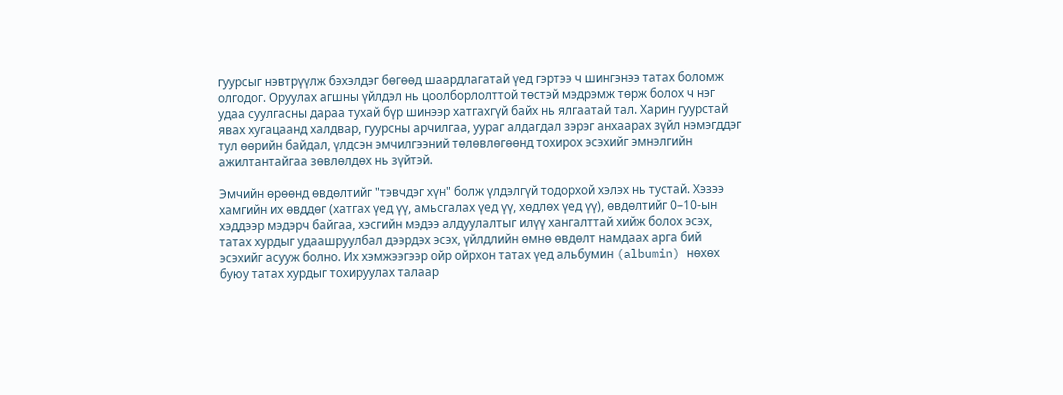гуурсыг нэвтрүүлж бэхэлдэг бөгөөд шаардлагатай үед гэртээ ч шингэнээ татах боломж олгодог. Оруулах агшны үйлдэл нь цоолборлолттой төстэй мэдрэмж төрж болох ч нэг удаа суулгасны дараа тухай бүр шинээр хатгахгүй байх нь ялгаатай тал. Харин гуурстай явах хугацаанд халдвар, гуурсны арчилгаа, уураг алдагдал зэрэг анхаарах зүйл нэмэгддэг тул өөрийн байдал, үлдсэн эмчилгээний төлөвлөгөөнд тохирох эсэхийг эмнэлгийн ажилтантайгаа зөвлөлдөх нь зүйтэй.

Эмчийн өрөөнд өвдөлтийг "тэвчдэг хүн" болж үлдэлгүй тодорхой хэлэх нь тустай. Хэзээ хамгийн их өвддөг (хатгах үед үү, амьсгалах үед үү, хөдлөх үед үү), өвдөлтийг 0–10-ын хэддээр мэдэрч байгаа, хэсгийн мэдээ алдуулалтыг илүү хангалттай хийж болох эсэх, татах хурдыг удаашруулбал дээрдэх эсэх, үйлдлийн өмнө өвдөлт намдаах арга бий эсэхийг асууж болно. Их хэмжээгээр ойр ойрхон татах үед альбумин (albumin) нөхөх буюу татах хурдыг тохируулах талаар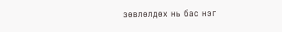зөвлөлдөх нь бас нэг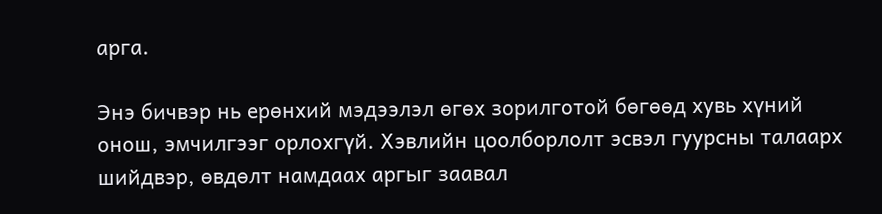арга.

Энэ бичвэр нь ерөнхий мэдээлэл өгөх зорилготой бөгөөд хувь хүний онош, эмчилгээг орлохгүй. Хэвлийн цоолборлолт эсвэл гуурсны талаарх шийдвэр, өвдөлт намдаах аргыг заавал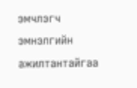эмчлэгч эмнэлгийн ажилтантайгаа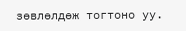зөвлөлдөж тогтоно уу.